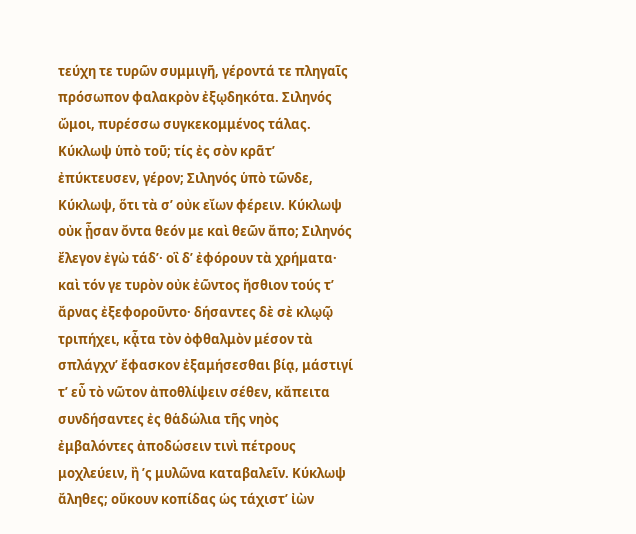τεύχη τε τυρῶν συμμιγῆ, γέροντά τε πληγαῖς πρόσωπον φαλακρὸν ἐξῳδηκότα. Σιληνός ὤμοι, πυρέσσω συγκεκομμένος τάλας. Κύκλωψ ὑπὸ τοῦ; τίς ἐς σὸν κρᾶτ’ ἐπύκτευσεν, γέρον; Σιληνός ὑπὸ τῶνδε, Κύκλωψ, ὅτι τὰ σ’ οὐκ εἴων φέρειν. Κύκλωψ οὐκ ᾖσαν ὄντα θεόν με καὶ θεῶν ἄπο; Σιληνός ἔλεγον ἐγὼ τάδ’· οἳ δ’ ἐφόρουν τὰ χρήματα· καὶ τόν γε τυρὸν οὐκ ἐῶντος ἤσθιον τούς τ’ ἄρνας ἐξεφοροῦντο· δήσαντες δὲ σὲ κλῳῷ τριπήχει, κᾆτα τὸν ὀφθαλμὸν μέσον τὰ σπλάγχν’ ἔφασκον ἐξαμήσεσθαι βίᾳ, μάστιγί τ’ εὖ τὸ νῶτον ἀποθλίψειν σέθεν, κἄπειτα συνδήσαντες ἐς θἁδώλια τῆς νηὸς ἐμβαλόντες ἀποδώσειν τινὶ πέτρους μοχλεύειν, ἢ ’ς μυλῶνα καταβαλεῖν. Κύκλωψ ἄληθες; οὔκουν κοπίδας ὡς τάχιστ’ ἰὼν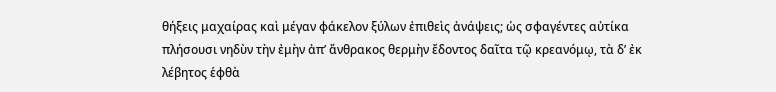θήξεις μαχαίρας καὶ μέγαν φάκελον ξύλων ἐπιθεὶς ἀνάψεις; ὡς σφαγέντες αὐτίκα πλήσουσι νηδὺν τὴν ἐμὴν ἀπ’ ἄνθρακος θερμὴν ἔδοντος δαῖτα τῷ κρεανόμῳ, τὰ δ’ ἐκ λέβητος ἑφθὰ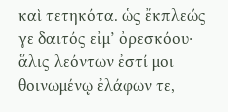καὶ τετηκότα. ὡς ἔκπλεώς γε δαιτός εἰμ’ ὀρεσκόου· ἅλις λεόντων ἐστί μοι θοινωμένῳ ἐλάφων τε,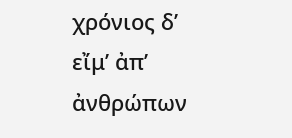χρόνιος δ’ εἴμ’ ἀπ’ ἀνθρώπων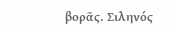βορᾶς. Σιληνός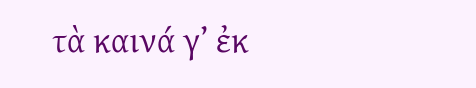τὰ καινά γ’ ἐκ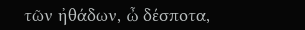τῶν ἠθάδων, ὦ δέσποτα,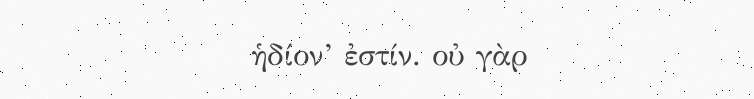ἡδίον’ ἐστίν. οὐ γὰρ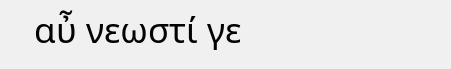αὖ νεωστί γε